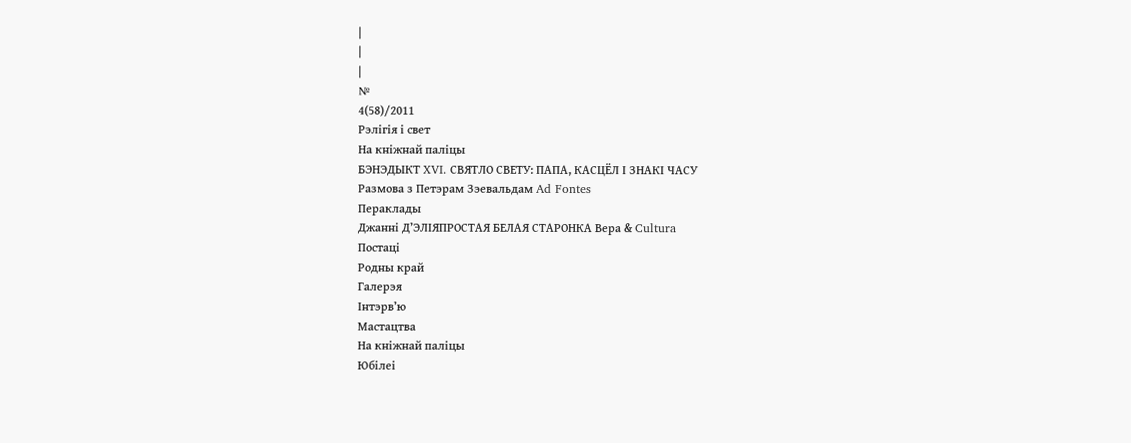|
|
|
№
4(58)/2011
Рэлігія і свет
На кніжнай паліцы
БЭНЭДЫКТ XVI. СВЯТЛО СВЕТУ: ПАПА, КАСЦЁЛ І ЗНАКІ ЧАСУ
Размова з Петэрам Зэевальдам Ad Fontes
Пераклады
Джанні Д’ЭЛІЯПРОСТАЯ БЕЛАЯ СТАРОНКА Вера & Cultura
Постаці
Родны край
Галерэя
Інтэрв’ю
Мастацтва
На кніжнай паліцы
Юбілеі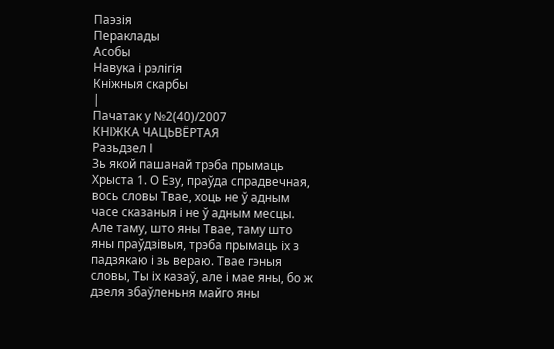Паэзія
Пераклады
Асобы
Навука і рэлігія
Кніжныя скарбы
|
Пачатак у №2(40)/2007
КНІЖКА ЧАЦЬВЁРТАЯ
Разьдзел І
Зь якой пашанай трэба прымаць Хрыста 1. О Езу, праўда спрадвечная, вось словы Твае, хоць не ў адным часе сказаныя і не ў адным месцы. Але таму, што яны Твае, таму што яны праўдзівыя, трэба прымаць іх з падзякаю і зь вераю. Твае гэныя словы, Ты іх казаў, але і мае яны, бо ж дзеля збаўленьня майго яны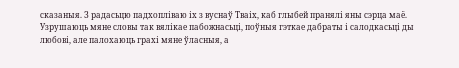сказаныя. З радасьцю падхопліваю іх з вуснаў Тваіх, каб глыбей пранялі яны сэрца маё. Узрушаюць мяне словы так вялікае пабожнасьці, поўныя гэткае дабраты і салодкасьці ды любові, але палохаюць грахі мяне ўласныя, а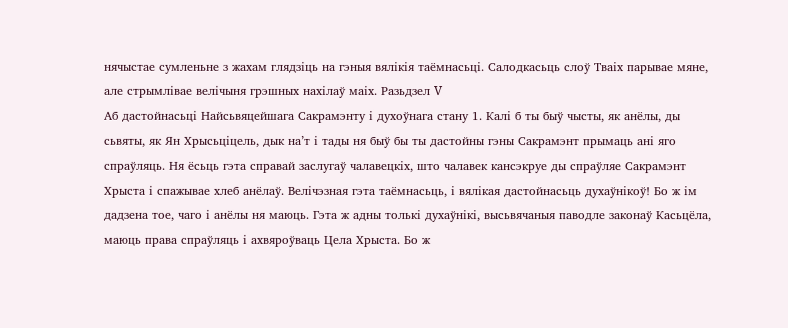нячыстае сумленьне з жахам глядзіць на гэныя вялікія таёмнасьці. Салодкасьць слоў Тваіх парывае мяне, але стрымлівае велічыня грэшных нахілаў маіх. Разьдзел V
Аб дастойнасьці Найсьвяцейшага Сакрамэнту і духоўнага стану 1. Калі б ты быў чысты, як анёлы, ды сьвяты, як Ян Хрысьціцель, дык на’т і тады ня быў бы ты дастойны гэны Сакрамэнт прымаць ані яго спраўляць. Ня ёсьць гэта справай заслугаў чалавецкіх, што чалавек кансэкруе ды спраўляе Сакрамэнт Хрыста і спажывае хлеб анёлаў. Велічэзная гэта таёмнасьць, і вялікая дастойнасьць духаўнікоў! Бо ж ім дадзена тое, чаго і анёлы ня маюць. Гэта ж адны толькі духаўнікі, высьвячаныя паводле законаў Касьцёла, маюць права спраўляць і ахвяроўваць Цела Хрыста. Бо ж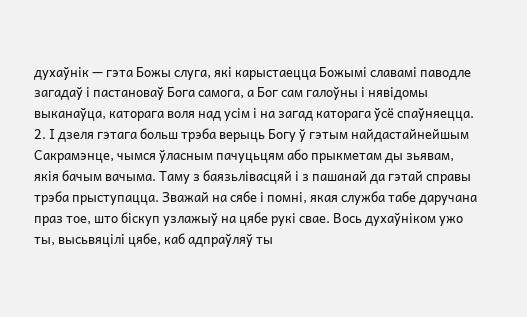духаўнік — гэта Божы слуга, які карыстаецца Божымі славамі паводле загадаў і пастановаў Бога самога, а Бог сам галоўны і нявідомы выканаўца, каторага воля над усім і на загад каторага ўсё спаўняецца. 2. І дзеля гэтага больш трэба верыць Богу ў гэтым найдастайнейшым Сакрамэнце, чымся ўласным пачуцьцям або прыкметам ды зьявам, якія бачым вачыма. Таму з баязьлівасцяй і з пашанай да гэтай справы трэба прыступацца. Зважай на сябе і помні, якая служба табе даручана праз тое, што біскуп узлажыў на цябе рукі свае. Вось духаўніком ужо ты, высьвяцілі цябе, каб адпраўляў ты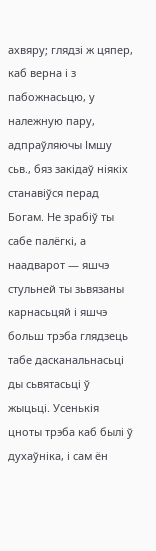ахвяру; глядзі ж цяпер, каб верна і з пабожнасьцю, у належную пару, адпраўляючы Імшу сьв., бяз закідаў ніякіх станавіўся перад Богам. Не зрабіў ты сабе палёгкі, а наадварот — яшчэ стульней ты зьвязаны карнасьцяй і яшчэ больш трэба глядзець табе дасканальнасьці ды сьвятасьці ў жыцьці. Усенькія цноты трэба каб былі ў духаўніка, і сам ён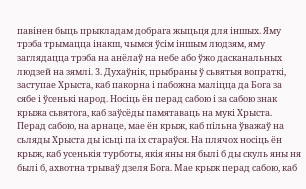павінен быць прыкладам добрага жыцьця для іншых. Яму трэба трымацца інакш, чымся ўсім іншым людзям, яму заглядацца трэба на анёлаў на небе або ўжо дасканальных людзей на зямлі. 3. Духаўнік, прыбраны ў сьвятыя вопраткі, заступае Хрыста, каб пакорна і пабожна маліцца да Бога за сябе і ўсенькі народ. Носіць ён перад сабою і за сабою знак крыжа сьвятога, каб заўсёды памятаваць на мукі Хрыста. Перад сабою, на арнаце, мае ён крыж, каб пільна ўважаў на сьляды Хрыста ды ісьці па іх стараўся. На плячох носіць ён крыж, каб усенькія турботы, якія яны ня былі б ды скуль яны ня былі б, ахвотна трываў дзеля Бога. Мае крыж перад сабою, каб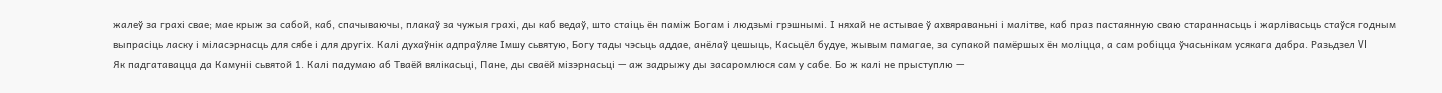жалеў за грахі свае; мае крыж за сабой, каб, спачываючы, плакаў за чужыя грахі, ды каб ведаў, што стаіць ён паміж Богам і людзьмі грэшнымі. І няхай не астывае ў ахвяраваньні і малітве, каб праз пастаянную сваю стараннасьць і жарлівасьць стаўся годным выпрасіць ласку і міласэрнасць для сябе і для другіх. Калі духаўнік адпраўляе Імшу сьвятую, Богу тады чэсьць аддае, анёлаў цешыць, Касьцёл будуе, жывым памагае, за супакой памёршых ён моліцца, а сам робіцца ўчасьнікам усякага дабра. Разьдзел VI
Як падгатавацца да Камуніі сьвятой 1. Калі падумаю аб Тваёй вялікасьці, Пане, ды сваёй мізэрнасьці — аж задрыжу ды засаромлюся сам у сабе. Бо ж калі не прыступлю —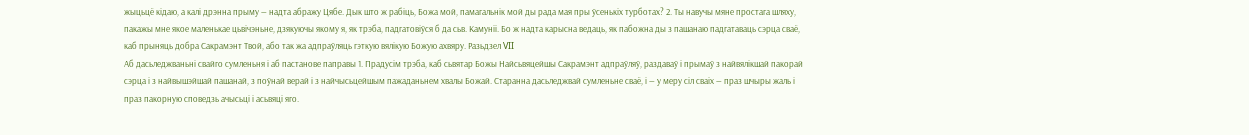жыцьцё кідаю, а калі дрэнна прыму — надта абражу Цябе. Дык што ж рабіць, Божа мой, памагальнік мой ды рада мая пры ўсенькіх турботах? 2. Ты навучы мяне простага шляху, пакажы мне якое маленькае цьвічэньне, дзякуючы якому я, як трэба, падгатовіўся б да сьв. Камуніі. Бо ж надта карысна ведаць, як пабожна ды з пашанаю падгатаваць сэрца сваё, каб прыняць добра Сакрамэнт Твой, або так жа адпраўляць гэткую вялікую Божую ахвяру. Разьдзел VII
Аб дасьледжваньні свайго сумленьня і аб пастанове паправы 1. Прадусім трэба, каб сьвятар Божы Найсьвяцейшы Сакрамэнт адпраўляў, раздаваў і прымаў з найвялікшай пакорай сэрца і з найвышэйшай пашанай, з поўнай верай і з найчысьцейшым пажаданьнем хвалы Божай. Старанна дасьледжвай сумленьне сваё, і — у меру сіл сваіх — праз шчыры жаль і праз пакорную споведзь ачысьці і асьвяці яго.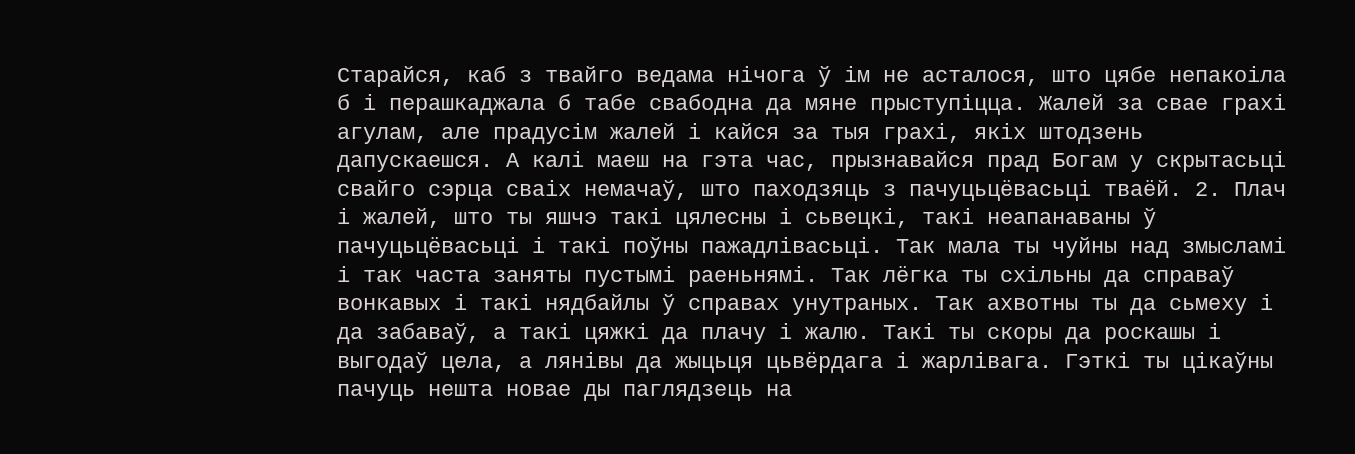Старайся, каб з твайго ведама нічога ў ім не асталося, што цябе непакоіла б і перашкаджала б табе свабодна да мяне прыступіцца. Жалей за свае грахі агулам, але прадусім жалей і кайся за тыя грахі, якіх штодзень дапускаешся. А калі маеш на гэта час, прызнавайся прад Богам у скрытасьці свайго сэрца сваіх немачаў, што паходзяць з пачуцьцёвасьці тваёй. 2. Плач і жалей, што ты яшчэ такі цялесны і сьвецкі, такі неапанаваны ў пачуцьцёвасьці і такі поўны пажадлівасьці. Так мала ты чуйны над змысламі і так часта заняты пустымі раеньнямі. Так лёгка ты схільны да справаў вонкавых і такі нядбайлы ў справах унутраных. Так ахвотны ты да сьмеху і да забаваў, а такі цяжкі да плачу і жалю. Такі ты скоры да роскашы і выгодаў цела, а лянівы да жыцьця цьвёрдага і жарлівага. Гэткі ты цікаўны пачуць нешта новае ды паглядзець на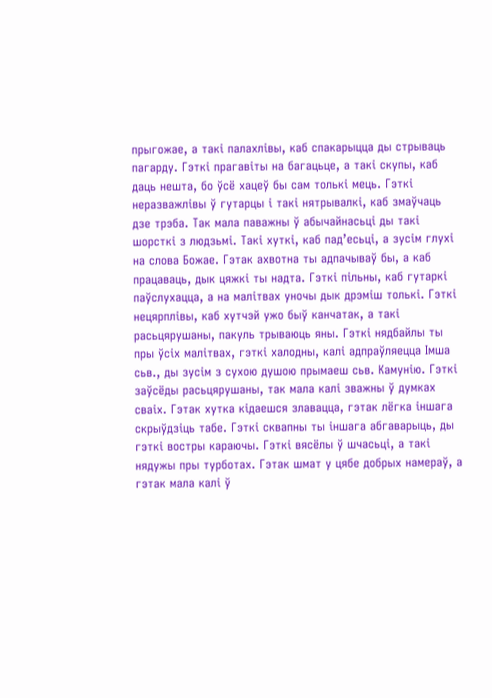прыгожае, а такі палахлівы, каб спакарыцца ды стрываць пагарду. Гэткі прагавіты на багацьце, а такі скупы, каб даць нешта, бо ўсё хацеў бы сам толькі мець. Гэткі неразважлівы ў гутарцы і такі нятрывалкі, каб змаўчаць дзе трэба. Так мала паважны ў абычайнасьці ды такі шорсткі з людзьмі. Такі хуткі, каб пад’есьці, а зусім глухі на слова Божае. Гэтак ахвотна ты адпачываў бы, а каб працаваць, дык цяжкі ты надта. Гэткі пільны, каб гутаркі паўслухацца, а на малітвах уночы дык дрэміш толькі. Гэткі нецярплівы, каб хутчэй ужо быў канчатак, а такі расьцярушаны, пакуль трываюць яны. Гэткі нядбайлы ты пры ўсіх малітвах, гэткі халодны, калі адпраўляецца Імша сьв., ды зусім з сухою душою прымаеш сьв. Камунію. Гэткі заўсёды расьцярушаны, так мала калі зважны ў думках сваіх. Гэтак хутка кідаешся злавацца, гэтак лёгка іншага скрыўдзіць табе. Гэткі сквапны ты іншага абгаварыць, ды гэткі востры караючы. Гэткі вясёлы ў шчасьці, а такі нядужы пры турботах. Гэтак шмат у цябе добрых намераў, а гэтак мала калі ў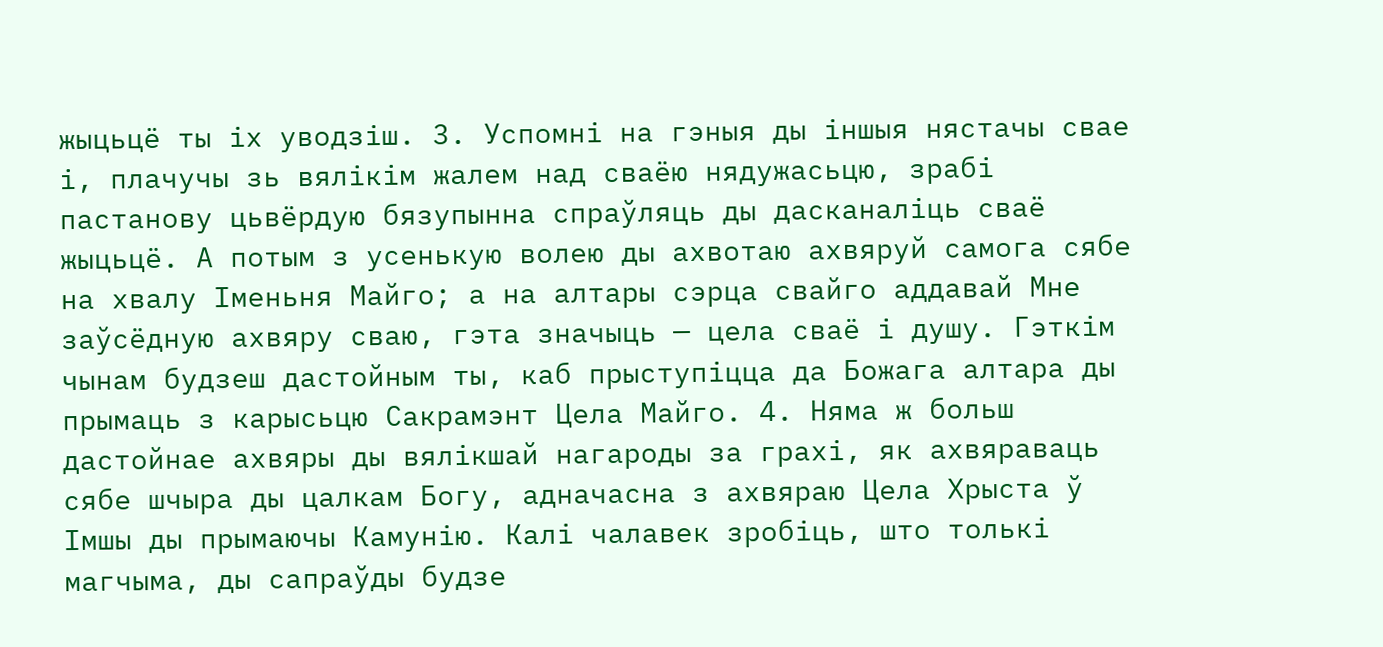жыцьцё ты іх уводзіш. 3. Успомні на гэныя ды іншыя нястачы свае і, плачучы зь вялікім жалем над сваёю нядужасьцю, зрабі пастанову цьвёрдую бязупынна спраўляць ды дасканаліць сваё жыцьцё. А потым з усенькую волею ды ахвотаю ахвяруй самога сябе на хвалу Іменьня Майго; а на алтары сэрца свайго аддавай Мне заўсёдную ахвяру сваю, гэта значыць — цела сваё і душу. Гэткім чынам будзеш дастойным ты, каб прыступіцца да Божага алтара ды прымаць з карысьцю Сакрамэнт Цела Майго. 4. Няма ж больш дастойнае ахвяры ды вялікшай нагароды за грахі, як ахвяраваць сябе шчыра ды цалкам Богу, адначасна з ахвяраю Цела Хрыста ў Імшы ды прымаючы Камунію. Калі чалавек зробіць, што толькі магчыма, ды сапраўды будзе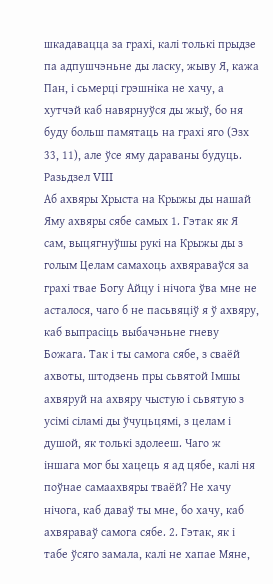шкадавацца за грахі, калі толькі прыдзе па адпушчэньне ды ласку, жыву Я, кажа Пан, і сьмерці грэшніка не хачу, а хутчэй каб навярнуўся ды жыў, бо ня буду больш памятаць на грахі яго (Эзх 33, 11), але ўсе яму дараваны будуць. Разьдзел VIII
Аб ахвяры Хрыста на Крыжы ды нашай Яму ахвяры сябе самых 1. Гэтак як Я сам, выцягнуўшы рукі на Крыжы ды з голым Целам самахоць ахвяраваўся за грахі твае Богу Айцу і нічога ўва мне не асталося, чаго б не пасьвяціў я ў ахвяру, каб выпрасіць выбачэньне гневу Божага. Так і ты самога сябе, з сваёй ахвоты, штодзень пры сьвятой Імшы ахвяруй на ахвяру чыстую і сьвятую з усімі сіламі ды ўчуцьцямі, з целам і душой, як толькі здолееш. Чаго ж іншага мог бы хацець я ад цябе, калі ня поўнае самаахвяры тваёй? Не хачу нічога, каб даваў ты мне, бо хачу, каб ахвяраваў самога сябе. 2. Гэтак, як і табе ўсяго замала, калі не хапае Мяне,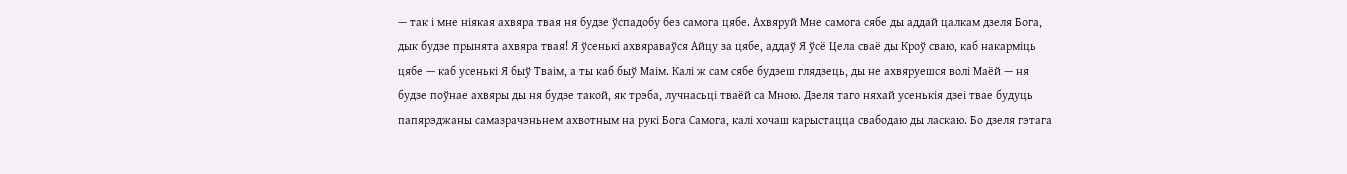— так і мне ніякая ахвяра твая ня будзе ўспадобу без самога цябе. Ахвяруй Мне самога сябе ды аддай цалкам дзеля Бога, дык будзе прынята ахвяра твая! Я ўсенькі ахвяраваўся Айцу за цябе, аддаў Я ўсё Цела сваё ды Кроў сваю, каб накарміць цябе — каб усенькі Я быў Тваім, а ты каб быў Маім. Калі ж сам сябе будзеш глядзець, ды не ахвяруешся волі Маёй — ня будзе поўнае ахвяры ды ня будзе такой, як трэба, лучнасьці тваёй са Мною. Дзеля таго няхай усенькія дзеі твае будуць папярэджаны самазрачэньнем ахвотным на рукі Бога Самога, калі хочаш карыстацца свабодаю ды ласкаю. Бо дзеля гэтага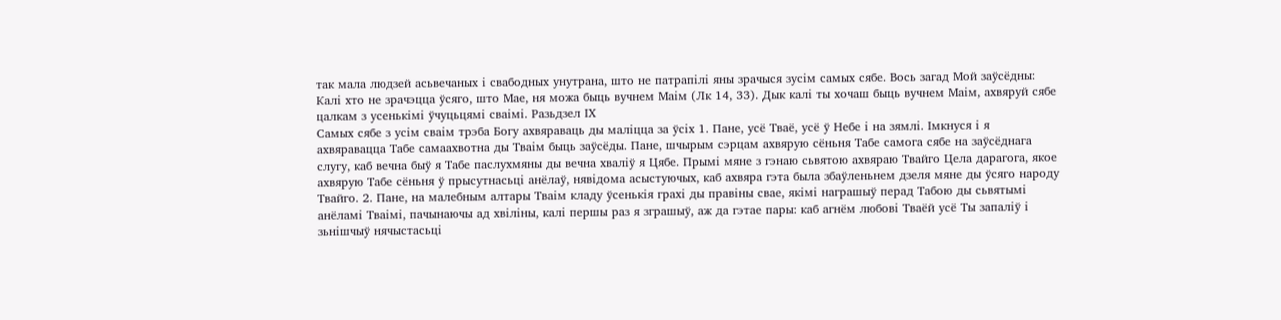так мала людзей асьвечаных і свабодных унутрана, што не патрапілі яны зрачыся зусім самых сябе. Вось загад Мой заўсёдны: Калі хто не зрачэцца ўсяго, што Мае, ня можа быць вучнем Маім (Лк 14, 33). Дык калі ты хочаш быць вучнем Маім, ахвяруй сябе цалкам з усенькімі ўчуцьцямі сваімі. Разьдзел ІХ
Cамых сябе з усім сваім трэба Богу ахвяраваць ды маліцца за ўсіх 1. Пане, усё Тваё, усё ў Небе і на зямлі. Імкнуся і я ахвяравацца Табе самаахвотна ды Тваім быць заўсёды. Пане, шчырым сэрцам ахвярую сёньня Табе самога сябе на заўсёднага слугу, каб вечна быў я Табе паслухмяны ды вечна хваліў я Цябе. Прымі мяне з гэнаю сьвятою ахвяраю Твайго Цела дарагога, якое ахвярую Табе сёньня ў прысутнасьці анёлаў, нявідома асыстуючых, каб ахвяра гэта была збаўленьнем дзеля мяне ды ўсяго народу Твайго. 2. Пане, на малебным алтары Тваім кладу ўсенькія грахі ды правіны свае, якімі награшыў перад Табою ды сьвятымі анёламі Тваімі, пачынаючы ад хвіліны, калі першы раз я зграшыў, аж да гэтае пары: каб агнём любові Тваёй усё Ты запаліў і зьнішчыў нячыстасьці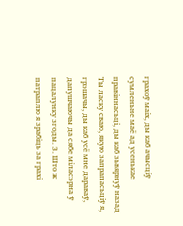грахоў маіх, ды каб ачысціў сумленьне маё ад усенькае правіннасьці, ды каб зьвярнуў назад Ты ласку сваю, якую запрапасьціў я, грэшачы, ды каб усё мне дараваў, дапушчаючы да сябе міласэрна ў пацалунку згоды. 3. Што ж патраплю я зрабіць за грахі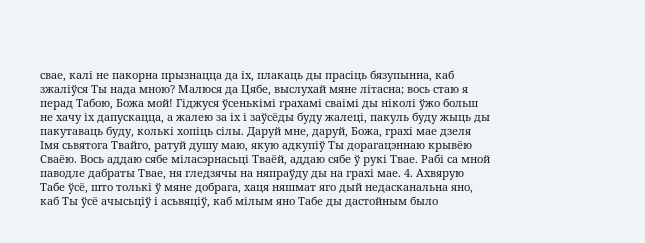свае, калі не пакорна прызнацца да іх, плакаць ды прасіць бязупынна, каб зжаліўся Ты нада мною? Малюся да Цябе, выслухай мяне літасна; вось стаю я перад Табою, Божа мой! Гіджуся ўсенькімі грахамі сваімі ды ніколі ўжо больш не хачу іх дапускацца, а жалею за іх і заўсёды буду жалеці, пакуль буду жыць ды пакутаваць буду, колькі хопіць сілы. Даруй мне, даруй, Божа, грахі мае дзеля Імя сьвятога Твайго, ратуй душу маю, якую адкупіў Ты дорагацэннаю крывёю Сваёю. Вось аддаю сябе міласэрнасьці Тваёй, аддаю сябе ў рукі Твае. Рабі са мной паводле дабраты Твае, ня гледзячы на няпраўду ды на грахі мае. 4. Ахвярую Табе ўсё, што толькі ў мяне добрага, хаця няшмат яго дый недасканальна яно, каб Ты ўсё ачысьціў і асьвяціў, каб мілым яно Табе ды дастойным было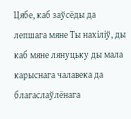Цябе, каб заўсёды да лепшага мяне Ты нахіліў, ды каб мяне лянуцьку ды мала карыснага чалавека да благаслаўлёнага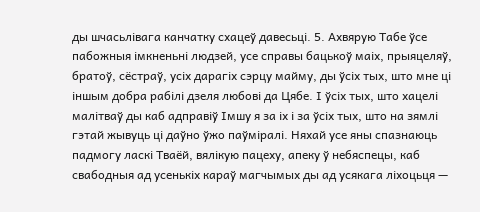ды шчасьлівага канчатку схацеў давесьці. 5. Ахвярую Табе ўсе пабожныя імкненьні людзей, усе справы бацькоў маіх, прыяцеляў, братоў, сёстраў, усіх дарагіх сэрцу майму, ды ўсіх тых, што мне ці іншым добра рабілі дзеля любові да Цябе. І ўсіх тых, што хацелі малітваў ды каб адправіў Імшу я за іх і за ўсіх тых, што на зямлі гэтай жывуць ці даўно ўжо паўміралі. Няхай усе яны спазнаюць падмогу ласкі Тваёй, вялікую пацеху, апеку ў небяспецы, каб свабодныя ад усенькіх караў магчымых ды ад усякага ліхоцьця —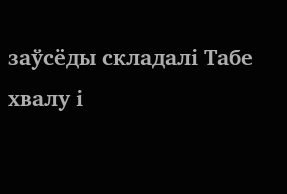заўсёды складалі Табе хвалу і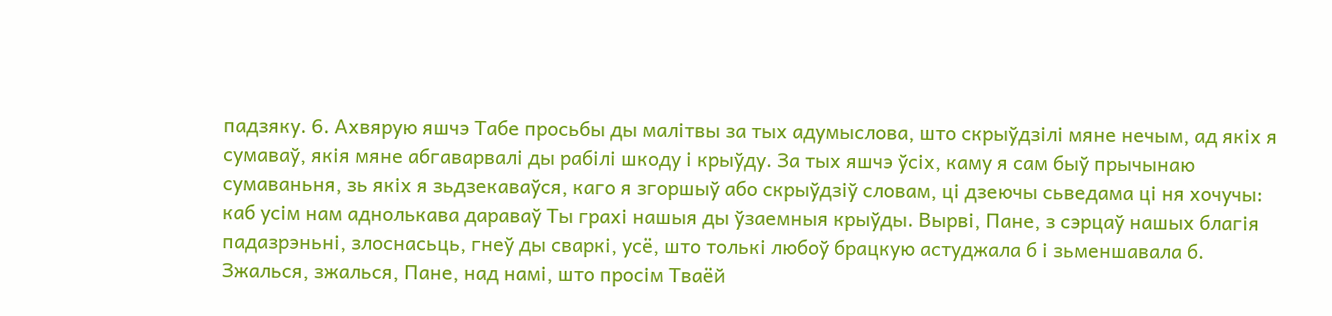падзяку. 6. Ахвярую яшчэ Табе просьбы ды малітвы за тых адумыслова, што скрыўдзілі мяне нечым, ад якіх я сумаваў, якія мяне абгаварвалі ды рабілі шкоду і крыўду. За тых яшчэ ўсіх, каму я сам быў прычынаю сумаваньня, зь якіх я зьдзекаваўся, каго я згоршыў або скрыўдзіў словам, ці дзеючы сьведама ці ня хочучы: каб усім нам аднолькава дараваў Ты грахі нашыя ды ўзаемныя крыўды. Вырві, Пане, з сэрцаў нашых благія падазрэньні, злоснасьць, гнеў ды сваркі, усё, што толькі любоў брацкую астуджала б і зьменшавала б. Зжалься, зжалься, Пане, над намі, што просім Тваёй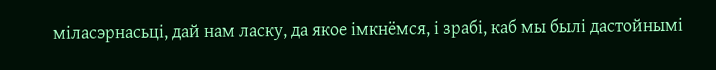міласэрнасьці, дай нам ласку, да якое імкнёмся, і зрабі, каб мы былі дастойнымі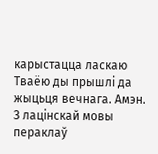карыстацца ласкаю Тваёю ды прышлі да жыцьця вечнага. Амэн.
З лацінскай мовы пераклаў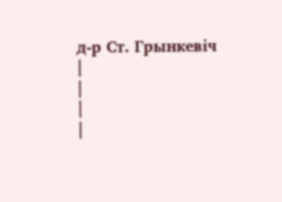д-р Ст. Грынкевіч
|
|
|
|